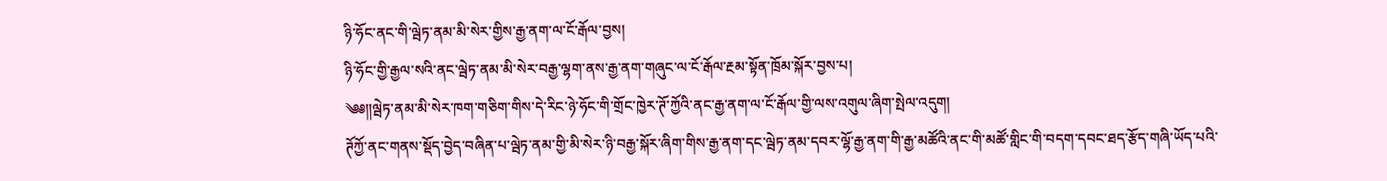ཉི་ཧོང་ནང་གི་ལྦེཏ་ནམ་མི་སེར་གྱིས་རྒྱ་ནག་ལ་ངོ་རྒོལ་བྱས།
ཉི་ཧོང་གྱི་རྒྱལ་སའི་ནང་ལྦེཏ་ནམ་མི་སེར་བརྒྱ་ལྷག་ནས་རྒྱ་ནག་གཞུང་ལ་ངོ་རྒོལ་རྔམ་སྟོན་ཁྲོམ་སྐོར་བྱས་པ།
༄༅༎ལྦེཏ་ནམ་མི་སེར་ཁག་གཅིག་གིས་དེ་རིང་ཉེ་ཧོང་གི་གྲོང་ཁྱེར་ཊོ་ཀྱོའི་ནང་རྒྱ་ནག་ལ་ངོ་རྒོལ་གྱི་ལས་འགུལ་ཞིག་སྤེལ་འདུག།
ཊོཀྱོ་ནང་གནས་སྡོད་བྱེད་བཞིན་པ་ལྦེཏ་ནམ་གྱི་མི་སེར་ཉི་བརྒྱ་སྐོར་ཞིག་གིས་རྒྱ་ནག་དང་ལྦེཏ་ནམ་དབར་ལྷོ་རྒྱ་ནག་གི་རྒྱ་མཚོའི་ནང་གི་མཚོ་གླིང་གི་བདག་དབང་ཐད་རྩོད་གཞི་ཡོད་པའི་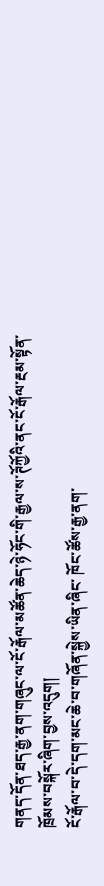གནད་དོན་ཐད་རྒྱ་ནག་གཞུང་ལ་ངོ་རྒོལ་མཚོན་ཆེད་ཉེ་ཧོང་གི་རྒྱལ་ས་ཊོཀྱོའི་ནང་ངོ་རྒོལ་རྔམ་སྟོན་ཁྲོམས་བསྐོར་ཞིག་བྱས་འདུག།
ངོ་རྒོལ་བ་དེ་དག་མང་ཆེ་བ་གཞོན་སྐྱེས་ཡིན་ཞིང་ ཁོང་ཚོས་རྒྱ་ནག་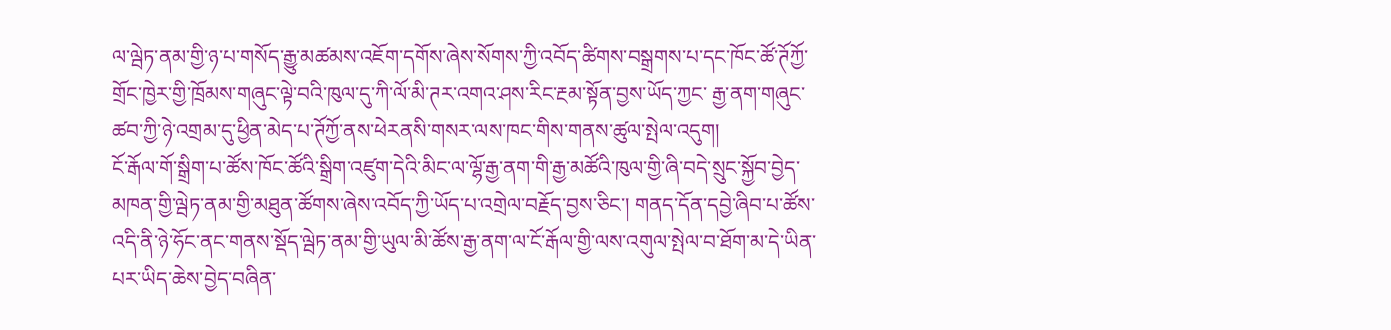ལ་ལྦེཏ་ནམ་གྱི་ཉ་པ་གསོད་རྒྱུ་མཚམས་འཇོག་དགོས་ཞེས་སོགས་ཀྱི་འབོད་ཚིགས་བསྒྲགས་པ་དང་ཁོང་ཚོ་ཊོཀྱོ་གྲོང་ཁྱེར་གྱི་ཁྲོམས་གཞུང་ལྟེ་བའི་ཁུལ་དུ་ཀི་ལོ་མི་ཊར་འགའ་ཤས་རིང་རྔམ་སྟོན་བྱས་ཡོད་ཀྱང་ རྒྱ་ནག་གཞུང་ཚབ་ཀྱི་ཉེ་འགྲམ་དུ་ཕྱིན་མེད་པ་ཊོཀྱོ་ནས་ཕེརནསི་གསར་ལས་ཁང་གིས་གནས་ཚུལ་སྤེལ་འདུག།
ངོ་རྒོལ་གོ་སྒྲིག་པ་ཚོས་ཁོང་ཚོའི་སྒྲིག་འཛུག་དེའི་མིང་ལ་ལྷོ་རྒྱ་ནག་གི་རྒྱ་མཚོའི་ཁུལ་གྱི་ཞི་བདེ་སྲུང་སྐྱོབ་བྱེད་མཁན་གྱི་ལྦེཏ་ནམ་གྱི་མཐུན་ཚོགས་ཞེས་འབོད་ཀྱི་ཡོད་པ་འགྲེལ་བརྗོད་བྱས་ཅིང་། གནད་དོན་དབྱེ་ཞིབ་པ་ཚོས་འདི་ནི་ཉེ་ཧོང་ནང་གནས་སྡོད་ལྦེཏ་ནམ་གྱི་ཡུལ་མི་ཚོས་རྒྱ་ནག་ལ་ངོ་རྒོལ་གྱི་ལས་འགུལ་སྤེལ་བ་ཐོག་མ་དེ་ཡིན་པར་ཡིད་ཆེས་བྱེད་བཞིན་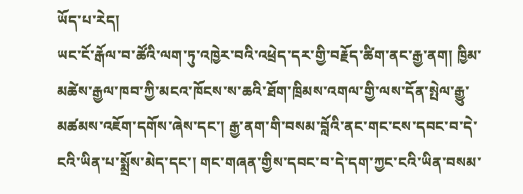ཡོད་པ་རེད།
ཡང་ངོ་རྒོལ་བ་ཚོའི་ལག་ཏུ་འཁྱེར་བའི་འཕྲེད་དར་གྱི་བརྗོད་ཚིག་ནང་རྒྱ་ནག། ཁྱིམ་མཚེས་རྒྱལ་ཁབ་ཀྱི་མངའ་ཁོངས་ས་ཆའི་ཐོག་ཁྲིམས་འགལ་གྱི་ལས་དོན་སྤེལ་རྒྱུ་མཚམས་འཇོག་དགོས་ཞེས་དང་། རྒྱ་ནག་གི་བསམ་བློའི་ནང་གང་ངས་དབང་བ་དེ་ངའི་ཡིན་པ་སྨྲོས་མེད་དང་། གང་གཞན་གྱིས་དབང་བ་དེ་དག་ཀྱང་ངའི་ཡིན་བསམ་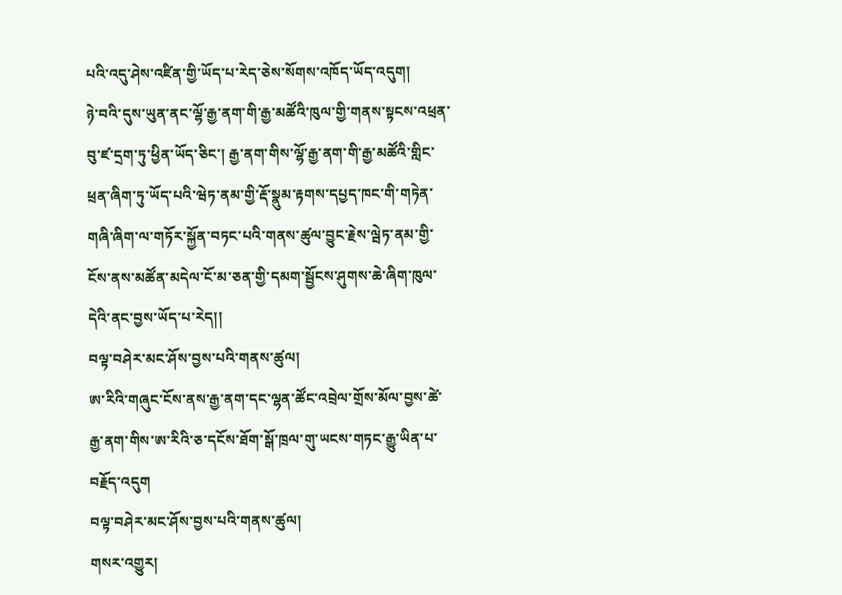པའི་འདུ་ཤེས་འཛིན་གྱི་ཡོད་པ་རེད་ཅེས་སོགས་འཁོད་ཡོད་འདུག།
ཉེ་བའི་དུས་ཡུན་ནང་ལྷོ་རྒྱ་ནག་གི་རྒྱ་མཚོའི་ཁུལ་གྱི་གནས་སྟངས་འཕྲན་བུ་ཛ་དྲག་ཏུ་ཕྱིན་ཡོད་ཅིང་། རྒྱ་ནག་གིས་ལྷོ་རྒྱ་ནག་གི་རྒྱ་མཚོའི་གླིང་ཕྲན་ཞིག་ཏུ་ཡོད་པའི་ཝེཏ་ནམ་གྱི་རྡོ་སྣུམ་རྟགས་དཔྱད་ཁང་གི་གཏེན་གཞི་ཞིག་ལ་གཏོར་སྐྱོན་བཏང་པའི་གནས་ཚུལ་བྱུང་རྗེས་ལྦེཏ་ནམ་གྱི་ངོས་ནས་མཚོན་མདེལ་ངོ་མ་ཅན་གྱི་དམག་སྦྱོངས་ཤུགས་ཆེ་ཞིག་ཁུལ་དེའི་ནང་བྱས་ཡོད་པ་རེད།།
བལྟ་བཤེར་མང་ཤོས་བྱས་པའི་གནས་ཚུལ།
ཨ་རིའི་གཞུང་ངོས་ནས་རྒྱ་ནག་དང་ལྷན་ཚོང་འབྲེལ་གྲོས་མོལ་བྱས་ཚེ་རྒྱ་ནག་གིས་ཨ་རིའི་ཅ་དངོས་ཐོག་སྒོ་ཁྲལ་གུ་ཡངས་གཏང་རྒྱུ་ཡིན་པ་བརྗོད་འདུག
བལྟ་བཤེར་མང་ཤོས་བྱས་པའི་གནས་ཚུལ།
གསར་འགྱུར།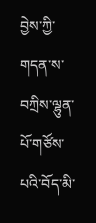བྱེས་ཀྱི་གདན་ས་བཀྲིས་ལྷུན་པོ་གཙོས་པའི་བོད་མི་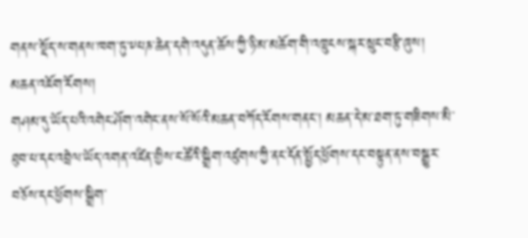གནས་སྡོད་ས་གནས་ཁག་ཏུ་༸པཎ་ཆེན་དགེ་འདུན་ཆོས་ཀྱི་ཉི་མ་མཆོག་གི་འཁྲུངས་སྐར་སྲུང་བརྩི་ཞུས།
མཆན་འཇོག་རོགས།
གཤམ་དུ་ཡོད་པའི་འགེང་ཤོག་འགེང་ནས་སོ་སོའི་མཆན་བཀོད་རོགས་གནང་། མཆན་དེ་མ་ཐག་ཏུ་གཟིགས་མི་ཐུབ་པ་དང་འབྲེལ་ཡོད་འགན་འཛིན་གྱིས་ང་ཚོའི་སྒྲིག་འཛུགས་ཀྱི་ནང་དོན་སྤྱོད་ཕྱོགས་དང་བསྟུན་ནས་བསྒྱུར་བཅོས་དང་ཕྱོགས་སྒྲིག་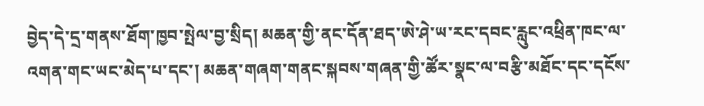བྱེད་དེ་དྲ་གནས་ཐོག་ཁྱབ་སྤེལ་བྱ་སྲིད། མཆན་གྱི་ནང་དོན་ཐད་ཨེ་ཤེ་ཡ་རང་དབང་རླུང་འཕྲིན་ཁང་ལ་འགན་གང་ཡང་མེད་པ་དང་། མཆན་གཞག་གནང་སྐབས་གཞན་གྱི་ཚོར་སྣང་ལ་བརྩི་མཐོང་དང་དངོས་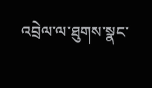འབྲེལ་ལ་ཐུགས་སྣང་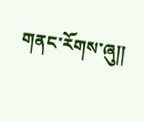གནང་རོགས་ཞུ༎